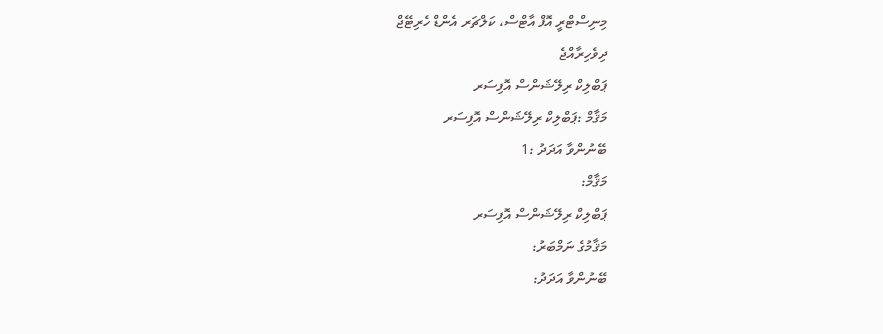މިނިސްޓްރީ އޮފް އާޓްސް، ކަލްޗަރ އެންޑް ހެރިޓޭޖް
ދިވެހިރާއްޖެ
ޕަބްލިކް ރިލޭޝަންސް އޮފިސަރ
މަޤާމް :ޕަބްލިކް ރިލޭޝަންސް އޮފިސަރ
ބޭނުންވާ އަދަދު :1
މަޤާމް:
ޕަބްލިކް ރިލޭޝަންސް އޮފިސަރ
މަޤާމުގެ ނަމްބަރު:
ބޭނުންވާ އަދަދު: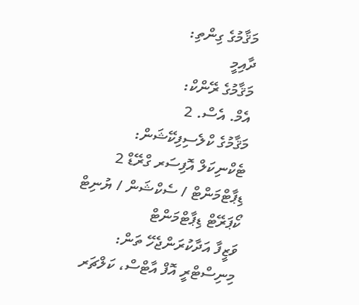މަޤާމުގެ ގިންތި:
ދާއިމީ
މަޤާމުގެ ރޭންކް:
އެމް. އެސް. 2
މަޤާމުގެ ކްލެސިފިކޭޝަން:
ޓެކްނިކަލް އޮފިސަރ ގްރޭޑް 2
ޑިޕާޓްމަންޓް / ސެކްޝަން / ޔުނިޓް
ކޯޕަރޭޓް ޑިޕާޓްމަންޓް
ވަޒީފާ އަދާކުރަންޖެހޭ ތަން:
މިނިސްޓްރީ އޮފް އާޓްސް، ކަލްޗަރ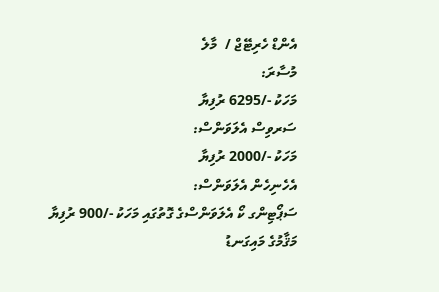އެންޑް ހެރިޓޭޖް /  މާލެ
މުސާރަ:
މަހަކު -/6295 ރުފިޔާ
ސަރވިސް އެލަވަންސް:
މަހަކު -/2000 ރުފިޔާ
އެހެނިހެން އެލަވަންސް:
ސަޕޯޓިންގ ކޯ އެލަވަންސްގެ ގޮތުގައި މަހަކު -/900 ރުފިޔާ
މަޤާމުގެ މައިގަނޑު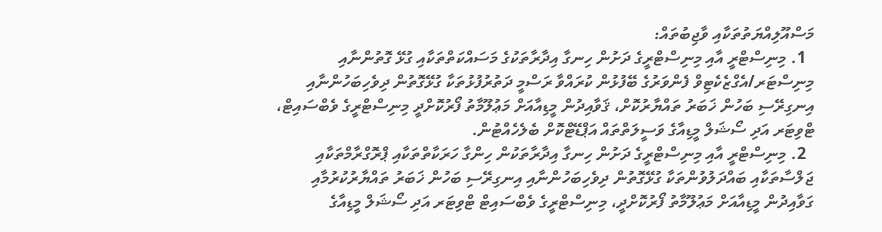މަސްއޫލިއްޔަތުތަކާއި ވާޖިބުތައް:
  1. މިނިސްޓްރީ އާއި މިނިސްޓްރީގެ ދަށުން ހިނގާ އިދާރާތަކުގެ މަސައްކަތްތަކާއި ގުޅޭ ގޮތުންނާއި މިނިސްޓަރ/އެގްޒެކެޓިވް ފެންވަރުގެ ބޭފުޅުން ކުރައްވާ ރަސްމީ ދަތުރުފުޅުތަކާ ގުޅޭގޮތުން ދިވެހިބަހުންނާއި އިނގިރޭސި ބަހުން ޚަބަރު ތައްޔާރުކޮށް، ޤަވާއިދުން މީޑިއާއަށް މަޢުލޫމާތު ފޯރުކޮށްދީ މިނިސްޓްރީގެ ވެބްސައިޓް، ޓްވިޓަރ އަދި ސޯޝަލް މީޑިއާގެ ވަސީލަތްތައް އަޕްޑޭޓްކޮށް ބެލެހެއްޓުން.
  2. މިނިސްޓްރީ އާއި މިނިސްޓްރީގެ ދަށުން ހިނގާ އިދާރާތަކުން ހިންގާ ހަރަކާތްތަކާއި ޕްރޮގްރާމްތަކާއި ޖަލްސާތަކާއި ބައްދަލުވުންތަކާ ގުޅޭގޮތުން ދިވެހިބަހުންނާއި އިނގިރޭސި ބަހުން ޚަބަރު ތައްޔާރުކުރުމާއި ގަވާއިދުން މީޑިއާއަށް މަޢުލޫމާތު ފޯރުކޮށްދީ، މިނިސްޓްރީގެ ވެބްސައިޓް ޓްވިޓަރ އަދި ސޯޝަލް މީޑިއާގެ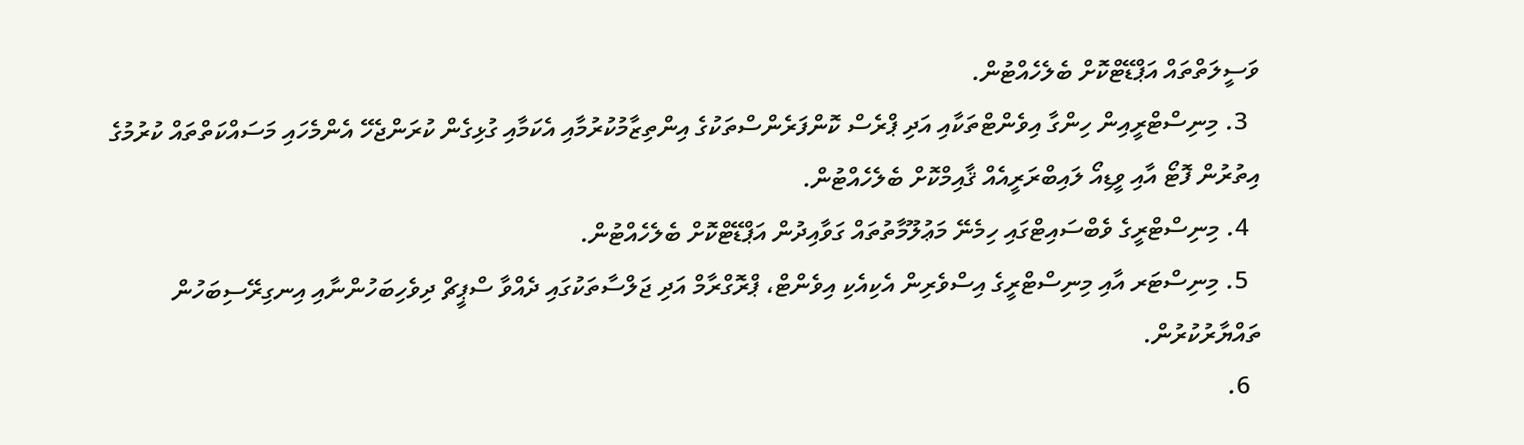ވަސީލަތްތައް އަޕްޑޭޓްކޮށް ބެލެހެއްޓުން.
  3. މިނިސްޓްރީއިން ހިންގާ އިވެންޓްތަކާއި އަދި ޕްރެސް ކޮންފަރެންސްތަކުގެ އިންތިޒާމުކުރުމާއި އެކަމާއި ގުޅިގެން ކުރަންޖެހޭ އެންމެހައި މަސައްކަތްތައް ކުރުމުގެ އިތުރުން ފޮޓޯ އާއި ވީޑިއޯ ލައިބްރަރީއެއް ޤާއިމްކޮށް ބެލެހެއްޓުން.
  4. މިނިސްޓްރީގެ ވެބްސައިޓްގައި ހިމެނޭ މަޢުލޫމާތުތައް ގަވާއިދުން އަޕްޑޭޓްކޮށް ބެލެހެއްޓުން.
  5. މިނިސްޓަރ އާއި މިނިސްޓްރީގެ އިސްވެރިން އެކިއެކި އިވެންޓް، ޕްރޮގްރާމް އަދި ޖަލްސާތަކުގައި ދެއްވާ ސްޕީޗް ދިވެހިބަހުންނާއި އިނގިރޭސިބަހުން ތައްޔާރުކުރުން.
  6.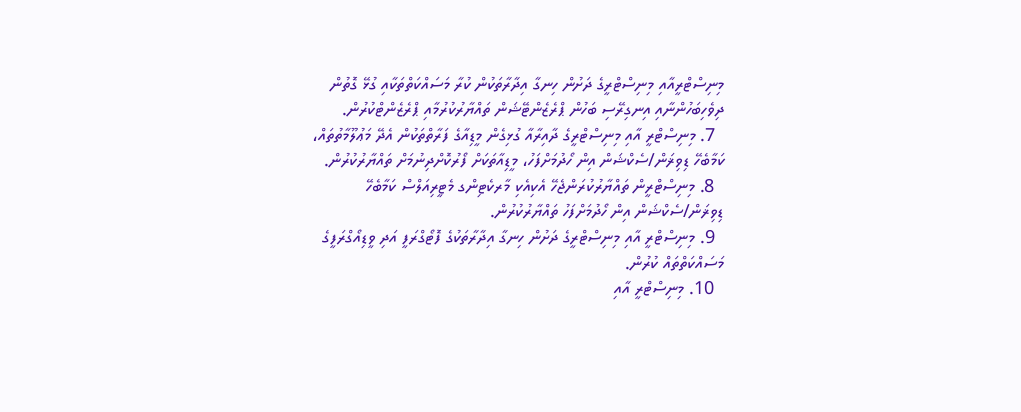މިނިސްޓްރީއާއި މިނިސްޓްރީގެ ދަށުން ހިނގާ އިދާރާތަކުން ކުރާ މަސައްކަތްތަކާއި ގުޅޭ ގޮތުން ދިވެހިބަހުންނާއި އިނގިރޭސި ބަހުން ޕްރެޒެންޓޭޝަން ތައްޔާރުކުރުމާއި ޕްރެޒެންޓްކުރުން.
  7. މިނިސްޓްރީ އާއި މިނިސްޓްރީގެ ދާއިރާއާ ގުޅިގެން މީޑިއާގެ ފަރާތްތަކުން އެދޭ މަޢުލޫމާތުތައް، ކަމާބެހޭ ޑިވިޜަން/ސެކްޝަން އިން ހޯދުމަށްފަހު، މީޑިއާތަކަށް ފޯރުކޮށްދިނުމަށް ތައްޔާރުކުރުން.
  8. މިނިސްޓްރީން ތައްޔާރުކުރަންޖެހޭ އެކިއެކި މާރކެޓިންގ މެޓީރިއަލްސް ކަމާބެހޭ ޑިވިޜަން/ސެކްޝަން އިން ހޯދުމަށްފަހު ތައްޔާރުކުރުން.
  9. މިނިސްޓްރީ އާއި މިނިސްޓްރީގެ ދަށުން ހިނގާ އިދާރާތަކުގެ ފޮޓޯގްރަފީ އަދި ވީޑިއޯގްރަފީގެ މަސައްކަތްތައް ކުރުން.
  10. މިނިސްޓްރީ އާއި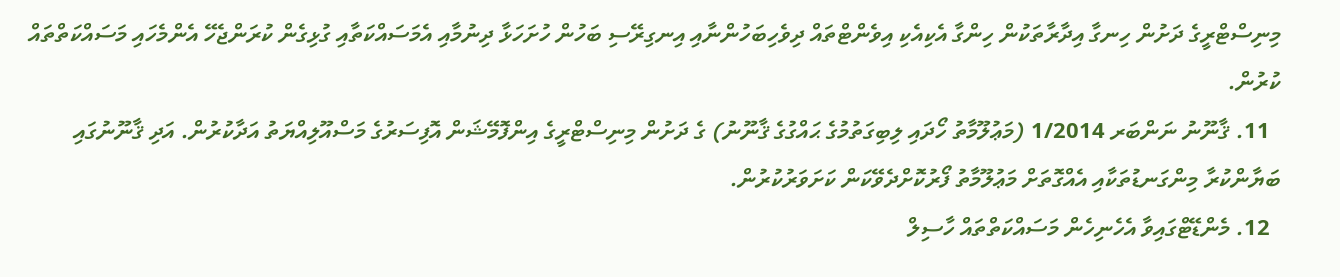މިނިސްޓްރީގެ ދަށުން ހިނގާ އިދާރާތަކުން ހިންގާ އެކިއެކި އިވެންޓްތައް ދިވެހިބަހުންނާއި އިނގިރޭސި ބަހުން ހުށަހަޅާ ދިނުމާއި އެމަސައްކަތާއި ގުޅިގެން ކުރަންޖެހޭ އެންމެހައި މަސައްކަތްތައް ކުރުން.
  11. ޤާނޫނު ނަންބަރ 1/2014 (މަޢުލޫމާތު ހޯދައި ލިބިގަތުމުގެ ޙައްގުގެ ޤާނޫނު) ގެ ދަށުން މިނިސްޓްރީގެ އިންފޮމޭޝަން އޮފިސަރުގެ މަސްއޫލިއްޔަތު އަދާކުރުން. އަދި ޤާނޫނުގައި ބަޔާންކުރާ މިންގަނޑުތަކާއި އެއްގޮތަށް މަޢުލޫމާތު ފޯރުކޮށްދެވޭކަން ކަށަވަރުކުރުން.
  12. މެންޑޭޓްގައިވާ އެހެނިހެން މަސައްކަތްތައް ހާސިލް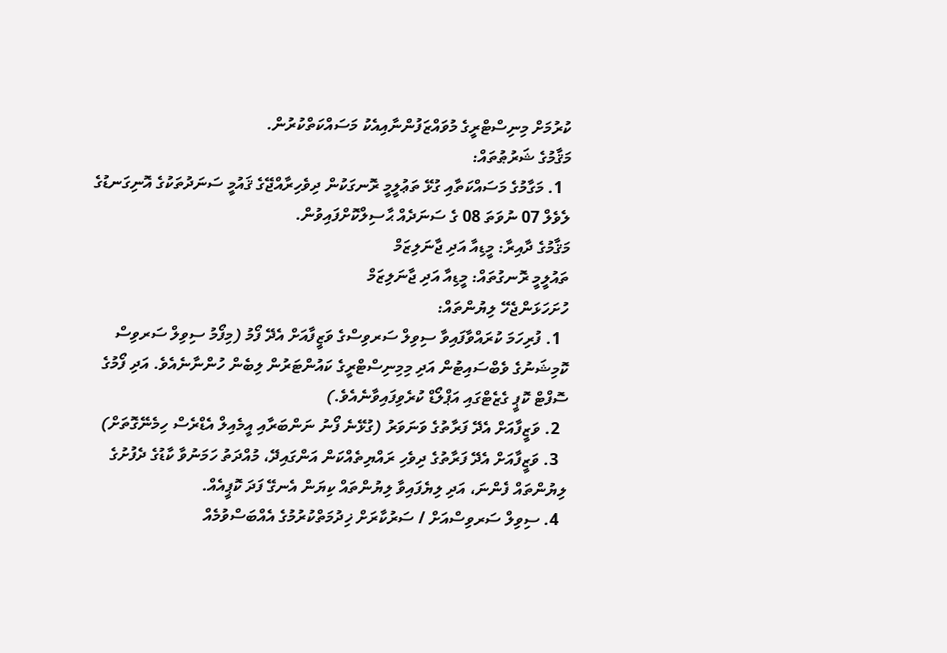ކުރުމަށް މިނިސްޓްރީގެ މުވައްޒަފުންނާއިއެކު މަސައްކަތްކުރުން.
މަޤާމުގެ ޝަރުޠުތައް:
  1. މަގާމުގެ މަސައްކަތާއި ގުޅޭ ތަޢުލީމީ ރޮނގަކުން ދިވެހިރާއްޖޭގެ ޤައުމީ ސަނަދުތަކުގެ އޮނިގަނޑުގެ ލެވެލް 07 ނުވަތަ 08 ގެ ސަނަދެއް ޙާސިލްކޮށްފައިވުން.
މަޤާމުގެ ދާއިރާ: މީޑިއާ އަދި ޖާނަލިޒަމް
ތައުލީމީ ރޮނގުތައް: މީޑިއާ އަދި ޖާނަލިޒަމް
ހުށަހަޅަންޖެހޭ ލިޔުންތައް:
  1. ފުރިހަމަ ކުރައްވާފައިވާ ސިވިލް ސަރވިސްގެ ވަޒީފާއަށް އެދޭ ފޯމު (މިފޯމު ސިވިލް ސަރވިސް ކޮމިޝަނުގެ ވެބްސައިޓުން އަދި މިމިނިސްޓްރީގެ ކައުންޓަރުން ލިބެން ހުންނާނެއެވެ. އަދި ފޯމުގެ ސޮފްޓް ކޮޕީ ގެޒެޓްގައި އަޕްލޯޑް ކުރެވިފައިވާނެއެވެ.)
  2. ވަޒީފާއަށް އެދޭ ފަރާތުގެ ވަނަވަރު (ގުޅޭނެ ފޯނު ނަންބަރާއި އީމެއިލް އެޑްރެސް ހިމެނޭގޮތަށް)
  3. ވަޒީފާއަށް އެދޭ ފަރާތުގެ ދިވެހި ރައްޔިތެއްކަން އަންގައިދޭ، މުއްދަތު ހަމަނުވާ ކާޑުގެ ދެފުށުގެ ލިޔުންތައް ފެންނަ، އަދި ލިޔެފައިވާ ލިޔުންތައް ކިޔަން އެނގޭ ފަދަ ކޮޕީއެއް.
  4. ސިވިލް ސަރވިސްއަށް / ސަރުކާރަށް ޚިދުމަތްކުރުމުގެ އެއްބަސްވުމެއް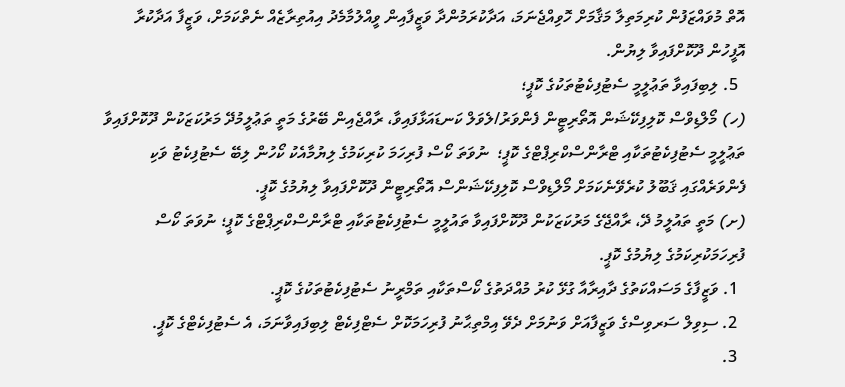އޮތް މުވައްޒަފުން ކުރިމަތިލާ މަޤާމަށް ހޮވިއްޖެނަމަ، އަދާކުރަމުންދާ ވަޒީފާއިން ވީއްލުމާމެދު އިއުތިރާޒެއް ނެތްކަމަށް، ވަޒީފާ އަދާކުރާ އޮފީހުން ދޫކޮށްފައިވާ ލިޔުން.
  5. ލިބިފައިވާ ތަޢުލީމީ ސެޓުފިކެޓުތަކުގެ ކޮޕީ؛
(ހ) މޯލްޑިވްސް ކޮލިފިކޭޝަން އޮތޯރިޓީން ފެންވަރު/ލެވަލް ކަނޑައަޅާފައިވާ، ރާއްޖެއިން ބޭރުގެ މަތީ ތަޢުލީމުދޭ މަރުކަޒަކުން ދޫކޮށްފައިވާ ތަޢުލީމީ ސެޓުފިކެޓުތަކާއި ޓްރާންސްކްރިޕްޓްގެ ކޮޕީ؛  ނުވަތަ ކޯސް ފުރިހަމަ ކުރިކަމުގެ ލިޔުމާއެކު ކޯހުން ލިބޭ ސެޓުފިކެޓު ވަކި ފެންވަރެއްގައި ޤަބޫލު ކުރެވޭނެކަމަށް މޯލްޑިވްސް ކޮލިފިކޭޝަންސް އޮތޯރިޓީން ދޫކޮށްފައިވާ ލިޔުމުގެ ކޮޕީ.
(ށ) މަތީ ތައުލީމު ދޭ، ރާއްޖޭގެ މަރުކަޒަކުން ދޫކޮށްފައިވާ ތައުލީމީ ސެޓުފިކެޓުތަކާއި ޓްރާންސްކްރިޕްޓްގެ ކޮޕީ؛ ނުވަތަ ކޯސް ފުރިހަމަކުރިކަމުގެ ލިޔުމުގެ ކޮޕީ.
  1. ވަޒީފާގެ މަސައްކަތުގެ ދާއިރާއާ ގުޅޭ ކުރު މުއްދަތުގެ ކޯސްތަކާއި ތަމްރީނު ސެޓުފިކެޓުތަކުގެ ކޮޕީ.
  2. ސިވިލް ސަރވިސްގެ ވަޒީފާއަށް ވަނުމަށް ދެވޭ އިމްތިޙާނު ފުރިހަމަކޮށް ސެޓްފިކެޓް ލިބިފައިވާނަމަ، އެ ސެޓުފިކެޓްގެ ކޮޕީ.
  3.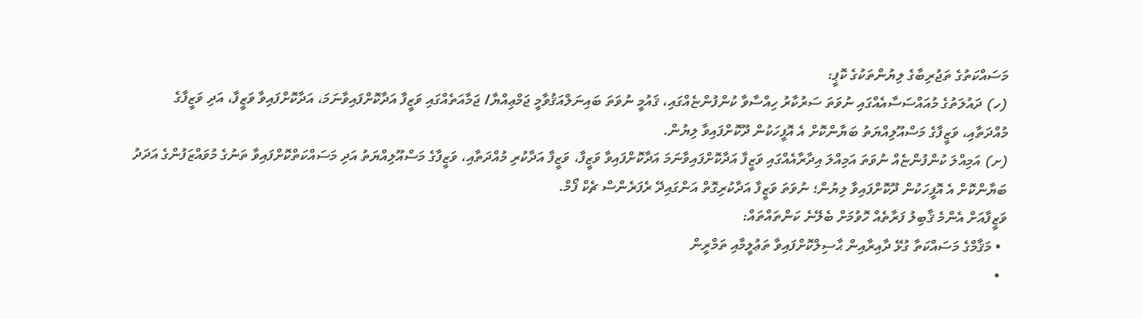މަސައްކަތުގެ ތަޖުރިބާގެ ލިޔުންތަކުގެ ކޮޕީ:
(ހ) ދައުލަތުގެ މުއައްސަސާއެއްގައި ނުވަތަ ސަރުކާރު ހިއްސާވާ ކުންފުންޏެއްގައި، ޤައުމީ ނުވަތަ ބައިނަލްއަޤުވާމީ ޖަމްޢިއްޔާ/ ޖަމާއަތެއްގައި ވަޒީފާ އަދާކޮށްފައިވާނަމަ، އަދާކޮށްފައިވާ ވަޒީފާ، އަދި ވަޒީފާގެ މުއްދަތާއި، ވަޒީފާގެ މަސްއޫލިއްޔަތު ބަޔާންކޮށް އެ އޮފީހަކުން ދޫކޮށްފައިވާ ލިޔުން.
(ށ) އަމިއްލަ ކުންފުންޏެއް ނުވަތަ އަމިއްލަ އިދާރާއެއްގައި ވަޒީފާ އަދާކޮށްފައިވާނަމަ އަދާކޮށްފައިވާ ވަޒީފާ، ވަޒީފާ އަދާކުރި މުއްދަތާއި، ވަޒީފާގެ މަސްއޫލިއްޔަތު އަދި މަސައްކަތްކޮށްފައިވާ ތަނުގެ މުވައްޒަފުންގެ އަދަދު ބަޔާންކޮށް އެ އޮފީހަކުން ދޫކޮށްފައިވާ ލިޔުން؛ ނުވަތަ ވަޒީފާ އަދާކުރިގޮތް އަންގައިދޭ ރެފަރެންސް ޗެކް ފޯމް.
ވަޒީފާއަށް އެންމެ ޤާބިލު ފަރާތެއް ހޮވުމަށް ބެލޭނެ ކަންތައްތައް:
  • މަޤާމްގެ މަސައްކަތާ ގުޅޭ ދާއިރާއިން ޙާސިލްކޮށްފައިވާ ތަޢުލީމާއި ތަމްރީން
  •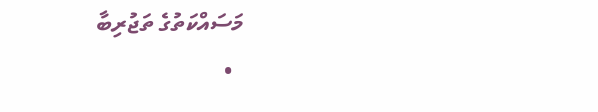މަސައްކަތުގެ ތަޖުރިބާ
  •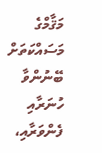މަޤާމްގެ މަސައްކަތަށް ބޭނުންވާ ހުނަރާއި ފެންވަރާއި،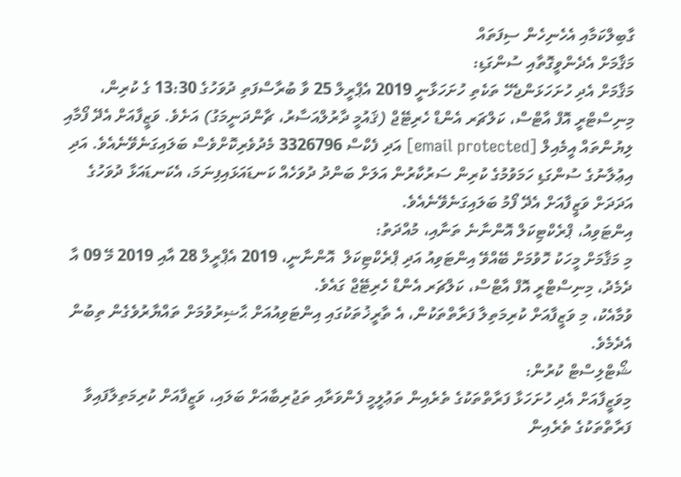ގާބިލްކަމާއި އެހެނިހެން ސިފަތައް
މަޤާމަށް އެދެންވީގޮތާއި ސުންގަޑި:
މަޤާމަށް އެދި ހުށަހަޅަންޖެހޭ ތަކެތި ހުށަހަޅާނީ 2019 އެޕްރީލް 25 ވާ ބުރާސްފަތި ދުވަހުގެ 13:30 ގެ ކުރިން، މިނިސްޓްރީ އޮފް އާޓްސް، ކަލްޗަރ އެންޑް ހެރިޓޭޖް (ޤައުމީ ދާރުލްއަސާރު، ޗާންދަނީމަގު) އަށެވެ. ވަޒީފާއަށް އެދޭ ފޯމާއި ލިޔުންތައް އީމެއިލް [email protected] އަދި ފެކްސް 3326796 މެދުވެރިކޮށްވެސް ބަލައިގަނެވޭނެއެވެ. އަދި އިޢުލާނުގެ ސުންގަޑި ހަމަވުމުގެ ކުރިން ސަރުކާރުން އަލަށް ބަންދު ދުވަހެއް ކަނޑައަޅައިފިނަމަ، އެކަނޑައަޅާ ދުވަހުގެ އަދަދަށް ވަޒީފާއަށް އެދޭ ފޯމު ބަލައިގަނެވޭނެއެވެ.
އިންޓަވިއު، ޕްރެކްޓިކަލް އޮންނާނެ ތަނާއި، މުއްދަތު:
މި މަޤާމަށް މީހަކު ހޮވުމަށް ބޭއްވޭ އިންޓަވިއު އަދި ޕްރެކްޓިކަލް  އޮންނާނީ، 2019 އެޕްރީލް 28 އާއި 2019 މޭ 09 އާ ދެމެދު، މިނިސްޓްރީ އޮފް އާޓްސް، ކަލްޗަރ އެންޑް ހެރިޓޭޖް ގައެވެ.
ވުމާއެކު، މި ވަޒީފާއަށް ކުރިމަތިލާ ފަރާތްތަކުން، އެ ތާރީޚުތަކުގައި އިންޓަވިއުއަށް ޙާޟިރުވުމަށް ތައްޔާރުވެގެން ތިބުން އެދެމެވެ.
ޝޯޓްލިސްޓް ކުރުން:
މިވަޒީފާއަށް އެދި ހުށަހަޅާ ފަރާތްތަކުގެ ތެރެއިން ތަޢުލީމީ ފެންވަރާއި ތަޖުރިބާއަށް ބަލައި، ވަޒީފާއަށް ކުރިމަތިލާފައިވާ ފަރާތްތަކުގެ ތެރެއިން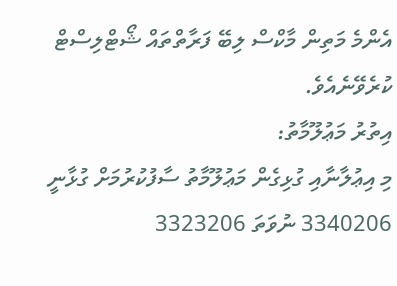އެންމެ މަތިން މާކްސް ލިބޭ ފަރާތްތައް ޝޯޓްލިސްޓް ކުރެވޭނެއެވެ.
އިތުރު މަޢުލޫމާތު:
މި އިޢުލާނާއި ގުޅިގެން މަޢުލޫމާތު ސާފުކުރުމަށް ގުޅާނީ 3340206 ނުވަތަ 3323206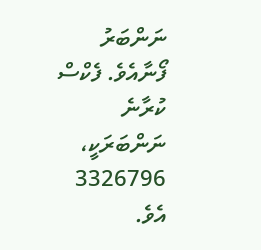ނަންބަރު ފޯނާއެވެ. ފެކްސް ކުރާނެ ނަންބަރަކީ، 3326796 އެވެ.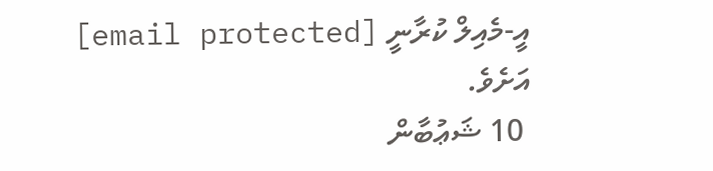އީ-މެއިލް ކުރާނީ [email protected] އަށެވެ.
 10 ޝަޢުބާން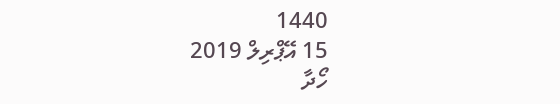1440
15 އޭޕްރިލް 2019
ހޯދާ